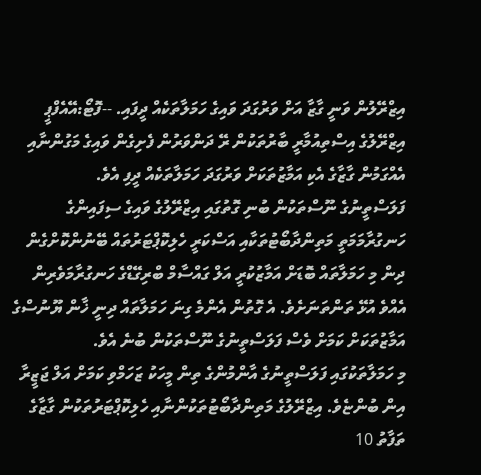އިޒްރޭލުން ވަނީ ގާޒާ އަށް ވަރުގަދަ ވައިގެ ހަމަލާތަކެއް ދީފައި. --ފޮޓޯ:އޭއެފްޕީ
އިޒްރޭލުގެ އިސްތިއުމާރީ ބާރުތަކުން ރޭ ދަންވަރުން ފެށިގެން ވައިގެ މަގުންނާއި އެއްގަމުން ގާޒާގެ އެކި އަމާޒުތަކަށް ވަރުގަދަ ހަމަލާތަކެއް ދީފި އެވެ.
ފަލަސްތީނުގެ ނޫސްތަކުން ބުނި ގޮތުގައި އިޒްރޭލުގެ ވައިގެ ސިފައިންގެ ހަނގުރާމަމަތީ މަތިންދާބޯޓުތަކާއި އަސްކަރީ ހެލިކޮޕްޓަރުތައް ބޭނުންކޮށްގެން ދިން މި ހަމަލާތައް ބޮޑަށް އަމާޒުކުރީ އަލް ގައްސާމް ބްރިގޭޑްގެ ހަނގުރާމަވެރިން އެއްވެ އުޅޭ ތަންތަނަށެވެ. އެ ގޮތުން އެންމެ ގިނަ ހަމަލާތައް ދިނީ ޚާން ޔޫނުސްގެ އަމާޒުތަކަށް ކަމަށް ވެސް ފަލަސްތީނުގެ ނޫސްތަކުން ބުނެ އެވެ.
މި ހަމަލާތަކުގައި ފަލަސްތީނުގެ އާންމުންގެ ތިން މީހަކު ޒަހަމްވި ކަމަށް އަލް ޖަޒީރާ އިން ބުންޏެވެ. އިޒްރޭލުގެ މަތިންދާބޯޓުތަކުންނާއި ހެލިކޮޕްޓަރުތަކުން ގާޒާގެ ތަފާތު 10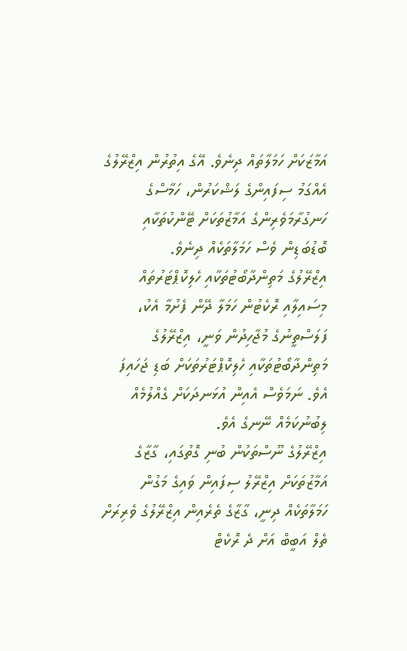އަމާޒަކަށް ހަމަލާތައް ދިނެވެ. އޭގެ އިތުރުން އިޒްރޭލުގެ އެއްގަމު ސިފައިންގެ ލަޝްކަރުން، ހަމާސްގެ ހަނގުރާމަވެރިންގެ އަމާޒުތަކަށް ޓޭންކުތަކާއި ބޮޑުބަޑިން ވެސް ހަމަލާތަކެއް ދިނެވެ.
އިޒްރޭލުގެ މަތިންދާބޯޓުތަކާއި ހެލިކޮޕްޓަރުތައް މިސައިލާއި ރޮކެޓުން ހަމަލާ ދޭން ފެށުމާ އެކު، ފަލަސްތީނުގެ މުޖާހިދުން ވަނީ، އިޒްރޭލުގެ މަތިންދާބޯޓުތަކާއި ހެލިކޮޕްޓަރުތަކަށް ބަޑި ޖަހައިފަ އެވެ. ނަމަވެސް އެއިން އުޅަނދަކަށް ގެއްލުމެއް ލިބުނުކަމެއް ނޭނގެ އެވެ.
އިޒްރޭލުގެ ނޫސްތަކުން ބުނި ގޮތުގައި، ގާޒާގެ އަމާޒުތަކަށް އިޒްރޭލު ސިފައިން ވައިގެ މަގުން ހަމަލާތަކެއް ދިނީ، ގާޒާގެ ތެރެއިން އިޒްރޭލުގެ ވެރިރަށް ތެލް އަބީބް އަށް ދެ ރޮކެޓް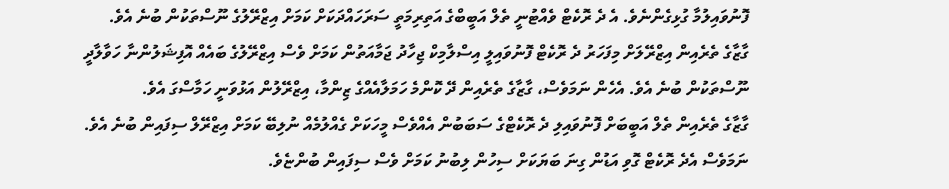ފޮނުވައިލުމާ ގުޅިގެންނެވެ. އެ ދެ ރޮކެޓް ވެއްޓުނީ ތެލް އަބީބްގެ އަތިރިމަތީ ސަރަހައްދަކަށް ކަމަށް އިޒްރޭލުގެ ނޫސްތަކުން ބުނެ އެވެ.
ގާޒާގެ ތެރެއިން އިޒްރޭލަށް މިފަހަރު ދެ ރޮކެޓް ފޮނުވައިލީ އިސްލާމިކް ޖިހާދު ޖަމާއަތުން ކަމަށް ވެސް އިޒްރޭލުގެ ބައެއް އޮފިޝަލުންނާ ހަވާލާދީ ނޫސްތަކުން ބުނެ އެވެ. އެހެން ނަމަވެސް، ގާޒާގެ ތެރެއިން ދޭ ކޮންމެ ހަމަލާއެއްގެ ޒިންމާ، އިޒްރޭލުން އަޅުވަނީ ހަމާސްގަ އެވެ.
ގާޒާގެ ތެރެއިން ތެލް އަބީބަށް ފޮނުވައިލި ދެ ރޮކެޓްގެ ސަބަބުން އެއްވެސް މީހަކަށް ގެއްލުމެއް ނުލިބޭ ކަމަށް އިޒްރޭލް ސިފައިން ބުނެ އެވެ. ނަމަވެސް އެދެ ރޮކެޓް ގޮވި އަޑުން ގިނަ ބަޔަކަށް ސިހުން ލިބުނު ކަމަށް ވެސް ސިފައިން ބުންޏެވެ.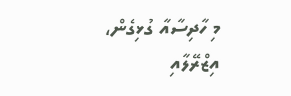މި ހާދިސާއާ ގުޅިގެން، އިޒްރޭލާއި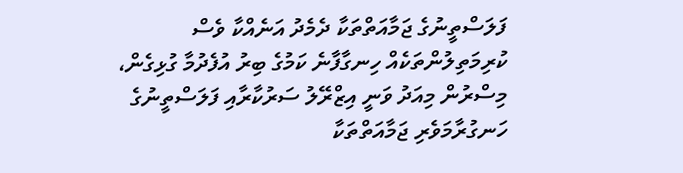ފަލަސްތީނުގެ ޖަމާއަތްތަކާ ދެމެދު އަނެއްކާ ވެސް ކުރިމަތިލުންތަކެއް ހިނގާފާނެ ކަމުގެ ބިރު އުފެދުމާ ގުޅިގެން، މިސްރުން މިއަދު ވަނީ އިޒްރޭލު ސަރުކާރާއި ފަލަސްތީނުގެ ހަނގުރާމަވެރި ޖަމާއަތްތަކާ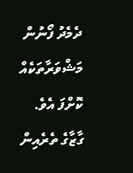ދެމެދު ފޯނުން މަޝްވަރާތަކެއް ކޮށްފަ އެވެ.
ގާޒާގެ ތެރެއިން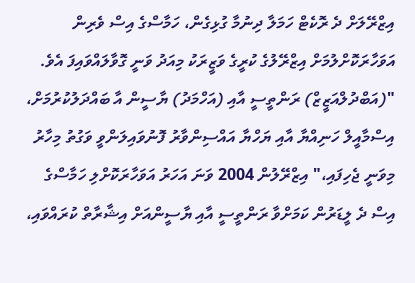އިޒްރޭލަށް ދެ ރޮކެޓް ހަމަލާ ދިނުމާ ގުޅިގެން، ހަމާސްގެ އިސް ވެރިން އަވަހާރަކޮށްލުމަށް އިޒްރޭލުގެ ކުރީގެ ވަޒީރަކު މިއަދު ވަނީ ގޮވާލައްވައިފަ އެވެ.
"(އަބްދުލްއަޒީޒް) ރަންތީސީ އާއި (އަހްމަދު) ޔާސީން އާ ބައްދަލުކުރުމަށް، އިސްމާއީލް ހަނިއްޔާ އާއި ޔަހްޔާ އައްސިންވާރު ފޮނުވައިލަންވީ ވަގުތު މިހާރު މިވަނީ ޖެހިފައި،" އިޒްރޭލުން 2004 ވަނަ އަހަރު އަވަހާރަކޮށްލި ހަމާސްގެ އިސް ދެ ލީޑަރުން ކަމަށްވާ ރަންތީސީ އާއި ޔާސީންއަށް އިޝާރާތް ކުރައްވައި،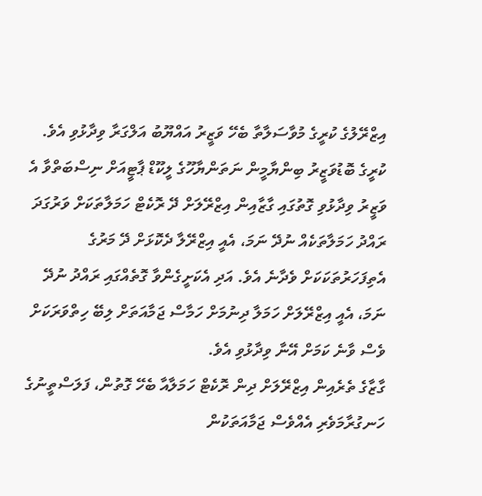އިޒްރޭލުގެ ކުރީގެ މުވާސަލާތާ ބެހޭ ވަޒީރު އައްޔޫބު އަލްގަރާ ވިދާޅުވި އެވެ.
ކުރީގެ ބޮޑުވަޒީރު ބިންޔާމީން ނަތަންޔާހޫގެ ލީކޫޑް ޕާޓީއަށް ނިސްބަތްވާ އެ ވަޒީރު ވިދާޅުވި ގޮތުގައި ގާޒާއިން އިޒްރޭލަށް ދޭ ރޮކެޓް ހަމަލާތަކަށް ވަރުގަދަ ރައްދު ހަމަލާތަކެއް ނުދޭ ނަމަ، އެއީ އިޒްރޭލާ ދެކޮޅަށް ދޭ މަރުގެ އެތިފަހަރުތަކަކަށް ވެދާނެ އެވެ. އަދި އެކަށީގެންވާ ގޮތެއްގައި ރައްދު ނުދޭ ނަމަ، އެއީ އިޒްރޭލަށް ހަމަލާ ދިނުމަށް ހަމާސް ޖަމާއަތަށް ލިބޭ ހިތްވަރަކަށް ވެސް ވާނެ ކަމަށް އޭނާ ވިދާޅުވި އެވެ.
ގާޒާގެ ތެރެއިން އިޒްރޭލަށް ދިން ރޮކެޓް ހަމަލާއާ ބެހޭ ގޮތުން، ފަލަސްތީނުގެ ހަނގުރާމަވެރި އެއްވެސް ޖަމާއަތަކުން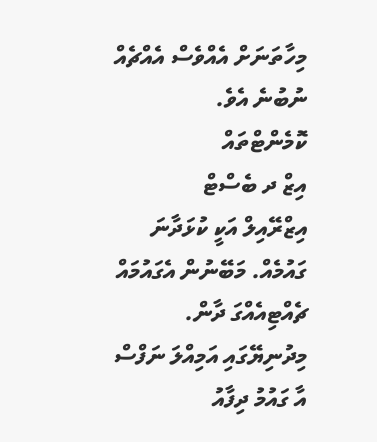މިހާތަނަށް އެއްވެސް އެއްޗެއް ނުބުނެ އެވެ.
ކޮމެންޓްތައް
އިޒް ދ ބެސްޓް
އިޒްރޭއިލް އަކީ ކުޅަދާނަ ގައުމެއް. މަބޭނުން އެގައުމައް ޗެއްޓިއެއްގަ ދާން. މިދުނިޔޭގައި އަމިއްލަ ނަފްސް އާ ގައުމު ދިފާއު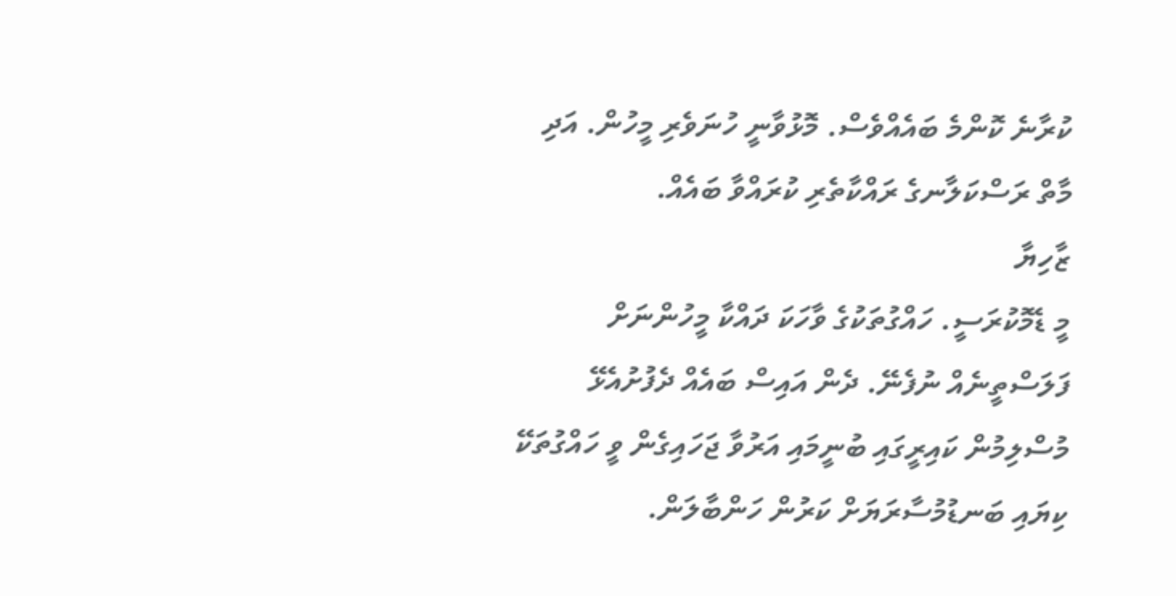ކުރާނެ ކޮންމެ ބައެއްވެސް. މޮޅުވާނީ ހުނަވެރި މީހުން. އަދި މާތް ރަސްކަލާނގެ ރައްކާތެރި ކުރައްވާ ބައެއް.
ޒާހިޔާ
މީ ޑެމޮކުރަސީ. ހައްގުތަކުގެ ވާހަކަ ދައްކާ މީހުންނަށް ފަލަސްތީނެއް ނުފެނޭ. ދެން އައިސް ބައެއް ދެފުށުއެޅޭ މުސްލިމުން ކައިރީގައި ބުނީމައި އަރުވާ ޖަހައިގެން ވީ ހައްގުތަކޭ ކިޔައި ބަނޑުމުސާރަޔަށް ކަރުން ހަންބާލަން.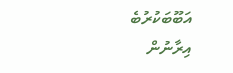އަބޫބަކުރުބެ
އިރާނުން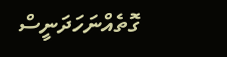ގޮތެއްނަހަދަނީސް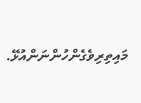މައިތިރިވެގެންހުންނަންއުޅޭ.